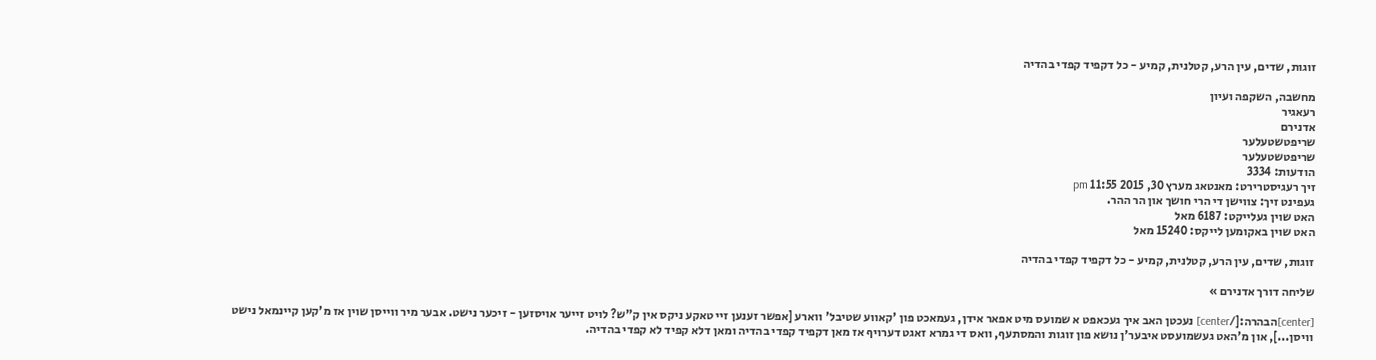זוגות, שדים, עין הרע, קטלנית, קמיע - כל דקפיד קפדי בהדיה

מחשבה, השקפה ועיון
רעאגיר
אדנירם
שריפטשטעלער
שריפטשטעלער
הודעות: 3334
זיך רעגיסטרירט: מאנטאג מערץ 30, 2015 11:55 pm
געפינט זיך: צווישן די הרי חושך און הר ההר.
האט שוין געלייקט: 6187 מאל
האט שוין באקומען לייקס: 15240 מאל

זוגות, שדים, עין הרע, קטלנית, קמיע - כל דקפיד קפדי בהדיה

שליחה דורך אדנירם »

[center]הבהרה:[/center] נעכטן האב איך געכאפט א שמועס מיט אפאר אידן, געמאכט פון 'קאווע שטיבל' ווארע [אפשר זענען זיי טאקע ניקס אין ק"ש? לויט זייער אויסזען - זיכער נישט. אבער מיר ווייסן שוין אז מ'קען קיינמאל נישט וויסן...], און מ'האט געשמועסט איבער'ן נושא פון זוגות והמסתעף, וואס די גמרא זאגט דערויף אז מאן דקפיד קפדי בהדיה ומאן דלא קפיד לא קפדי בהדיה.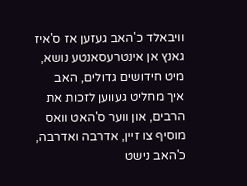וויבאלד כ'האב געזען אז ס'איז גאנץ אן אינטרעסאנטע נושא, מיט חידושים גדולים, האב איך מחליט געווען לזכות את הרבים, און ווער ס'האט וואס מוסיף צו זיין, אדרבה ואדרבה, כ'האב נישט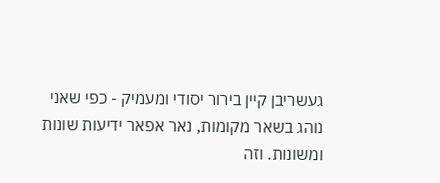געשריבן קיין בירור יסודי ומעמיק - כפי שאני נוהג בשאר מקומות, נאר אפאר ידיעות שונות ומשונות. וזה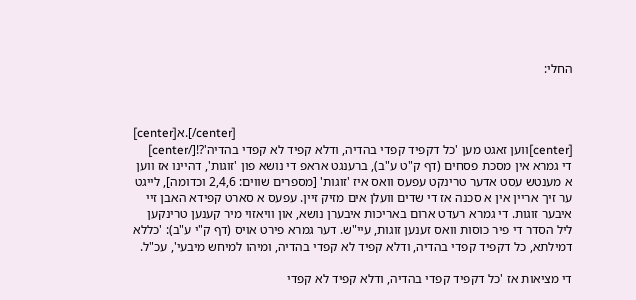החלי:



[center]א.[/center]
[center]ווען זאגט מען 'כל דקפיד קפדי בהדיה, ודלא קפיד לא קפדי בהדיה'?![/center]
די גמרא אין מסכת פסחים (דף ק"ט ע"ב), ברענגט אראפ די נושא פון 'זוגות', דהיינו אז ווען א מענטש עסט אדער טרינקט עפעס וואס איז 'זוגות' [מספרים שווים: 2,4,6 וכדומה], לייגט ער זיך אריין אין א סכנה אז די שדים וועלן אים מזיק זיין. עפעס א סארט קפידא האבן זיי איבער זוגות. די גמרא רעדט ארום באריכות איבערן נושא, און וויאזוי מיר קענען טרינקען ליל הסדר די פיר כוסות וואס זענען זוגות, עיי"ש. דער גמרא פירט אויס (דף ק"י ע"ב): 'כללא דמילתא, כל דקפיד קפדי בהדיה, ודלא קפיד לא קפדי בהדיה, ומיהו למיחש מיבעי', עכ"ל.

די מציאות אז 'כל דקפיד קפדי בהדיה, ודלא קפיד לא קפדי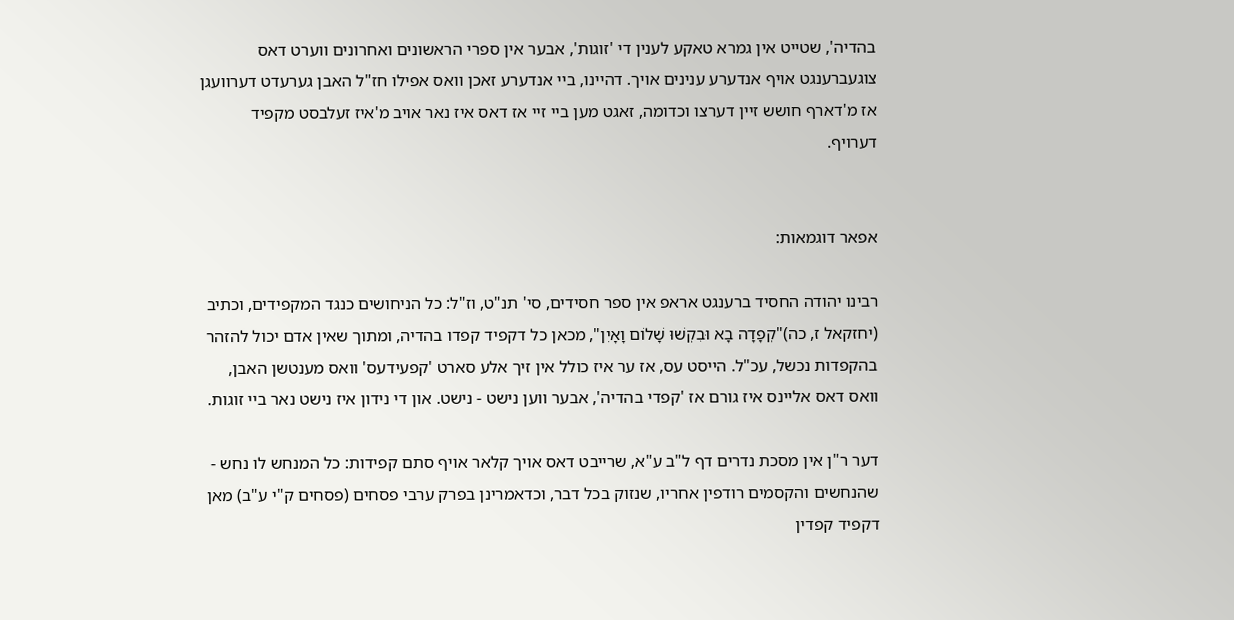בהדיה', שטייט אין גמרא טאקע לענין די 'זוגות', אבער אין ספרי הראשונים ואחרונים ווערט דאס צוגעברענגט אויף אנדערע ענינים אויך. דהיינו, ביי אנדערע זאכן וואס אפילו חז"ל האבן גערעדט דערוועגן אז מ'דארף חושש זיין דערצו וכדומה, זאגט מען ביי זיי אז דאס איז נאר אויב מ'איז זעלבסט מקפיד דערויף.


אפאר דוגמאות:

רבינו יהודה החסיד ברענגט אראפ אין ספר חסידים, סי' תנ"ט, וז"ל: כל הניחושים כנגד המקפידים, וכתיב (יחזקאל ז, כה)"קְפָדָה בָא וּבִקְשׁוּ שָׁלוֹם וָאָיִן", מכאן כל דקפיד קפדו בהדיה, ומתוך שאין אדם יכול להזהר בהקפדות נכשל, עכ"ל. הייסט עס, אז ער איז כולל אין זיך אלע סארט 'קפעידעס' וואס מענטשן האבן, וואס דאס אליינס איז גורם אז 'קפדי בהדיה', אבער ווען נישט - נישט. און די נידון איז נישט נאר ביי זוגות.

דער ר"ן אין מסכת נדרים דף ל"ב ע"א, שרייבט דאס אויך קלאר אויף סתם קפידות: כל המנחש לו נחש - שהנחשים והקסמים רודפין אחריו, שנזוק בכל דבר, וכדאמרינן בפרק ערבי פסחים (פסחים ק"י ע"ב) מאן דקפיד קפדין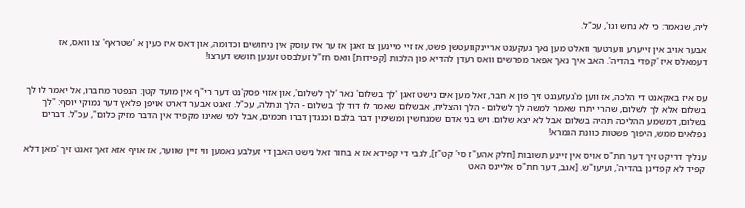ליה, שנאמר: כי לא נחש וגו', עכ"ל.

אבער אויב אין זייערע ווערטער וואלט מען נאך געקענט אריינקוועטשן פשט, אז זיי מיינען צו זאגן אז ער איז עוסק אין ניחושים וכדומה, און דאס איז כעין א 'שטראף' צו וואס, אז דעמאלס איז 'קפדי בהדיה'. האב איך נאך אפאר מפרשים וואס רעדן להדיא פון הלכות [קפידות] וואס חז"ל זעלבסט זענען חושש דערצו!


עס איז באקאנט די הלכה, אז ווען מ'געזעגנט זיך פון א חבר, זאל מען אים נישט זאגן 'לך בשלום' נאר 'לך לשלום', און אזוי פסק'נט דער רי"ף אין מועד קטן: הנפטר מחברו, אל יאמר לו לך בשלום אלא לך לשלום, שהרי יתרו שאמר למשה לך לשלום - הלך והצליח, אבשלום שאמר לו דוד לך בשלום - הלך ונתלה, עכ"ל. זאגט אבער דארט אויפן פלאץ דער נמוקי יוסף: "לך בשלום, דמשמע ההליכה תהיה בשלום אבל לא יצא שלום. ויש בני אדם שמנחשין ומשימין דבר בלבם וכנגדן דברו חכמים, אבל למי שאינו מקפיד אין הדבר מזיק כלום", עכ"ל. דברים נפלאים ממש, היפוך פשטות כוונת הגמרא!

ענליך דריקט זיך דער חת"ס אויס אין זיינע תשובות [חלק אהע"ז סי' קט"ז], לגבי די קפידא אז א בחור זאל נישט האבן די זעלבע נאמען ווי זיין שווער, אז אויף אזא זאך זאגט זיך 'מאן דלא קפיד לא קפדינן בהדיה', ועיעו"ש. [אגב, דער חת"ס אליינס האט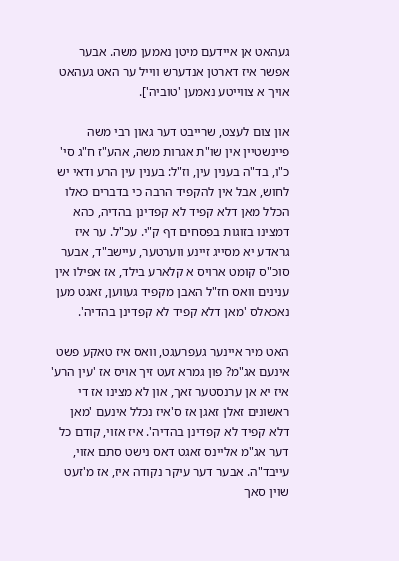געהאט אן איידעם מיטן נאמען משה. אבער אפשר איז דארטן אנדערש ווייל ער האט געהאט אויך א צווייטע נאמען 'טוביה'].

און צום לעצט, שרייבט דער גאון רבי משה פיינשטיין אין שו"ת אגרות משה, אהע"ז ח"ג סי' כ"ו, בד"ה בענין עין, וז"ל: בענין עין הרע ודאי יש לחוש, אבל אין להקפיד הרבה כי בדברים כאלו הכלל מאן דלא קפיד לא קפדינן בהדיה, כהא דמצינו בזוגות בפסחים דף ק"י. עכ"ל. ער איז גראדע יא מסייג זיינע ווערטער, עיישב"ד, אבער סוכ"ס קומט ארויס א קלארע בילד, אז אפילו אין ענינים וואס חז"ל האבן מקפיד געווען, זאגט מען נאכאלס 'מאן דלא קפיד לא קפדינן בהדיה'.

האט מיר איינער געפרעגט, וואס איז טאקע פשט אינעם אג"מ? פון גמרא זעט זיך אויס אז 'עין הרע' איז יא אן ערנסטער זאך, און לא מצינו אז די ראשונים זאלן זאגן אז ס'איז נכלל אינעם 'מאן דלא קפיד לא קפדינן בהדיה'. איז אזוי, קודם כל דער אג"מ אליינס זאגט דאס נישט סתם אזוי, עייבד"ה. אבער דער עיקר נקודה איז, אז מ'זעט שוין סאך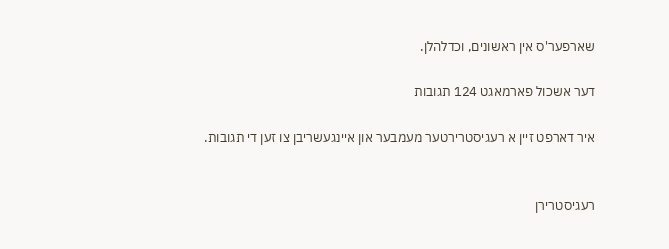שארפער'ס אין ראשונים, וכדלהלן.

דער אשכול פארמאגט 124 תגובות

איר דארפט זיין א רעגיסטרירטער מעמבער און איינגעשריבן צו זען די תגובות.


רעגיסטרירן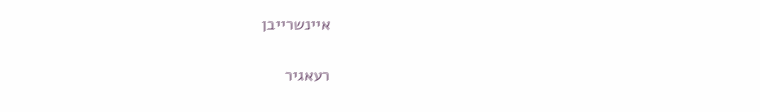איינשרייבן

רעאגיר